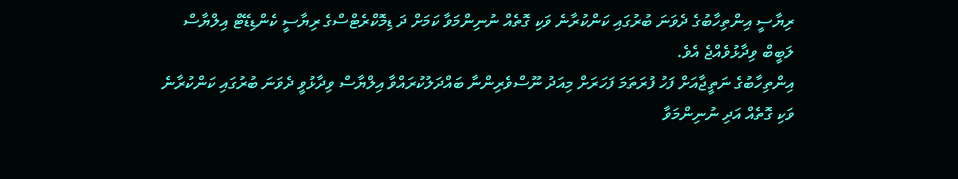ރިޔާސީ އިންތިހާބުގެ ދެވަނަ ބުރުގައި ކަންކުރާނެ ވަކި ގޮތެއް ނުނިންމަވާ ކަމަށް ދަ ޑިމޮކްރެޓްސްގެ ރިޔާސީ ކެންޑިޑޭޓް އިލްޔާސް ލަބީބް ވިދާޅުވެއްޖެ އެވެ.
އިންތިހާބުގެ ނަތީޖާއަށް ފަހު ފުރަތަމަ ފަހަރަށް މިއަދު ނޫސްވެރިންނާ ބައްދަލުކުރައްވާ އިލްޔާސް ވިދާޅުވީ ދެވަނަ ބުރުގައި ކަންކުރާނެ ވަކި ގޮތެއް އަދި ނުނިންމަވާ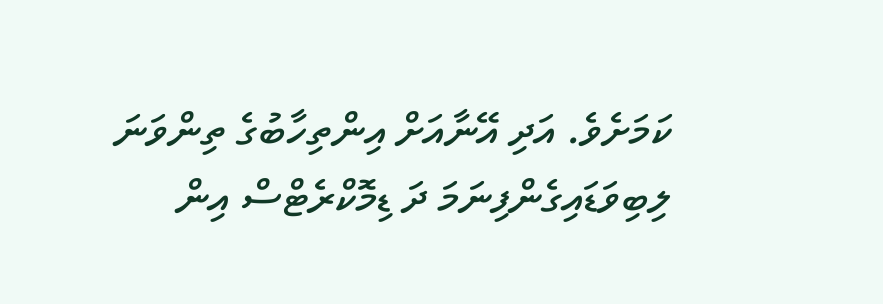ކަމަށެވެ. އަދި އޭނާއަށް އިންތިހާބުގެ ތިންވަނަ ލިބިވަޑައިގެންފިނަމަ ދަ ޑިމޮކްރެޓްސް އިން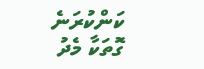ކަންކުރަނެ ގޮތަކާ މެދު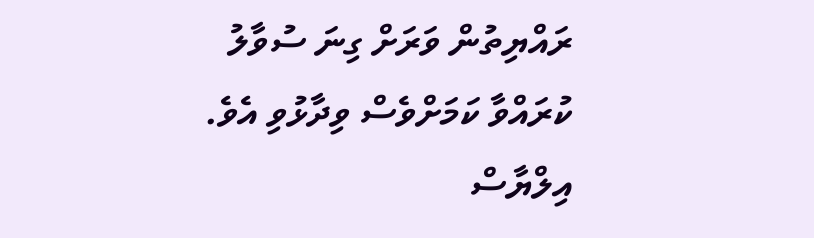ރައްޔިތުން ވަރަށް ގިނަ ސުވާލު ކުރައްވާ ކަމަށްވެސް ވިދާޅުވި އެވެ.
އިލްޔާސް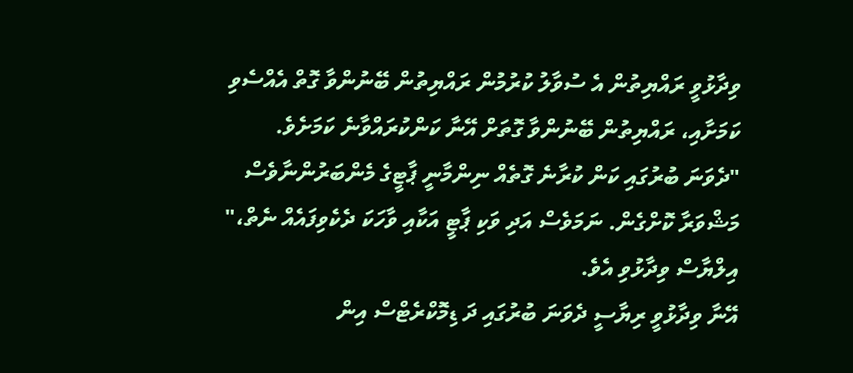ވިދާޅުވީ ރައްޔިތުން އެ ސުވާލު ކުރުމުން ރައްޔިތުން ބޭނުންވާ ގޮތް އެއްސެވި ކަމަށާއި، ރައްޔިތުން ބޭނުންވާ ގޮތަށް އޭނާ ކަންކުރައްވާނެ ކަމަށެވެ.
"ދެވަނަ ބުރުގައި ކަން ކުރާނެ ގޮތެއް ނިންމާނީ ޕާޓީގެ މެންބަރުންނާވެސް މަޝްވަރާ ކޮށްގެން. ނަމަވެސް އަދި ވަކި ޕާޓީ އަކާއި ވާހަކަ ދެކެވިފައެއް ނެތް،" އިލްޔާސް ވިދާޅުވި އެވެ.
އޭނާ ވިދާޅުވީ ރިޔާސީ ދެވަނަ ބުރުގައި ދަ ޑިމޮކްރެޓްސް އިން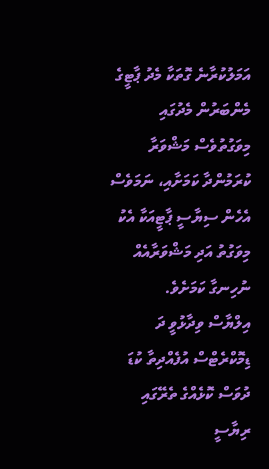އަމަލުކުރާނެ ގޮތަކާ މެދު ޕާޓީގެ މެންބަރުން މެދުގައި މިވަގުތުވެސް މަޝްވަރާ ކުރަމުންދާ ކަމަށާއި، ނަމަވެސް އެހެން ސިޔާސީ ޕާޓީއަކާ އެކު މިވަގުތު އަދި މަޝްވަރާއެއް ނުހިނގާ ކަމަށެވެ.
އިލްޔާސް ވިދާޅުވީ ދަ ޑިމޮކްރެޓްސް އުފެއްދިތާ ކުޑަ ދުވަސް ކޮޅެއްގެ ތެރޭގައި ރިޔާސީ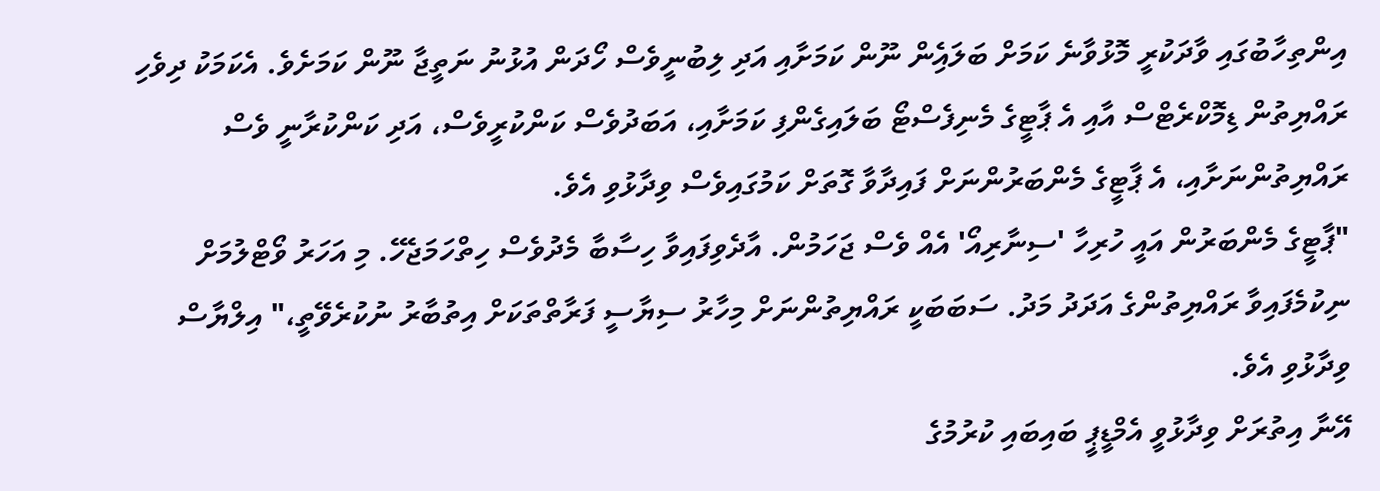އިންތިހާބުގައި ވާދަކުރީ މޮޅުވާނެ ކަމަށް ބަލައިެން ނޫން ކަމަށާއި އަދި ލިބުނީވެސް ހޯދަން އުޅުނު ނަތީޖާ ނޫން ކަމަށެވެ. އެކަމަކު ދިވެހި ރައްޔިތުން ޑިމޮކްރެޓްސް އާއި އެ ޕާޓީގެ މެނިފެސްޓޯ ބަލައިގެންފި ކަމަށާއި، އަބަދުވެސް ކަންކުރީވެސް، އަދި ކަންކުރާނީ ވެސް ރައްޔިތުންނަށާއި، އެ ޕާޓީގެ މެންބަރުންނަށް ފައިދާވާ ގޮތަށް ކަމުގައިވެސް ވިދާޅުވި އެވެ.
"ޕާޓީގެ މެންބަރުން އައީ ހުރިހާ 'ސިނާރިއޯ' އެއް ވެސް ޖަހަމުން. އާދެވިފައިވާ ހިސާބާ މެދުވެސް ހިތްހަމަޖެހޭ. މި އަހަރު ވޯޓްލުމަށް ނިކުމެފައިވާ ރައްޔިތުންގެ އަދަދު މަދު. ސަބަބަކީ ރައްޔިތުންނަށް މިހާރު ސިޔާސީ ފަރާތްތަކަށް އިތުބާރު ނުކުރެވޭތީ،" އިލްޔާސް ވިދާޅުވި އެވެ.
އޭނާ އިތުރަށް ވިދާޅުވީ އެމްޑީޕީ ބައިބައި ކުރުމުގެ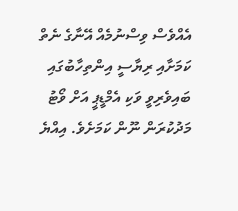އެއްވެސް ވިސްނުމެއް އޭނާގެ ނެތް ކަމަށާއި ރިޔާސީ އިންތިހާބުގައި ބައިވެރިވީ ވަކި އެމްޑީޕީ އަށް ވޯޓު މަދުކުރަން ނޫން ކަމަށެވެ. އިއްޔެ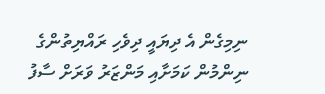ނިމިގެން އެ ދިޔައީ ދިވެހި ރައްޔިތުންގެ ނިންމުން ކަމަށާއި މަންޒަރު ވަރަށް ސާފު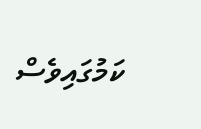ކަމުގައިވެސް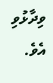ވިދާޅުވި އެވެ.